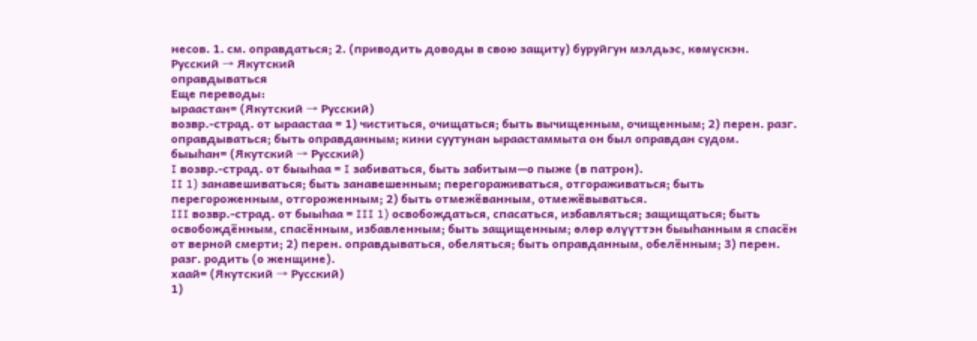несов. 1. см. оправдаться; 2. (приводить доводы в свою защиту) буруйгун мэлдьэс, көмүскэн.
Русский → Якутский
оправдываться
Еще переводы:
ыраастан= (Якутский → Русский)
возвр.-страд. от ыраастаа = 1) чиститься, очищаться; быть вычищенным, очищенным; 2) перен. разг. оправдываться; быть оправданным; кини суутунан ыраастаммыта он был оправдан судом.
быыһан= (Якутский → Русский)
I возвр.-страд. от быыһаа = I забиваться, быть забитым—о пыже (в патрон).
II 1) занавешиваться; быть занавешенным; перегораживаться, отгораживаться; быть перегороженным, отгороженным; 2) быть отмежёванным, отмежёвываться.
III возвр.-страд. от быыһаа = III 1) освобождаться, спасаться, избавляться; защищаться; быть освобождённым, спасённым, избавленным; быть защищенным; өлөр өлүүттэн быыһанным я спасён от верной смерти; 2) перен. оправдываться, обеляться; быть оправданным, обелённым; 3) перен. разг. родить (о женщине).
хаай= (Якутский → Русский)
1)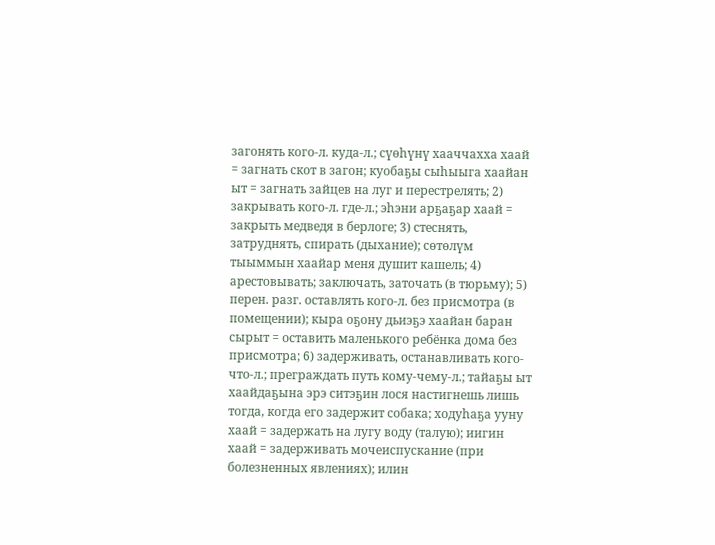загонять кого-л. куда-л.; сүөһүнү хааччахха хаай = загнать скот в загон; куобаҕы сыһыыга хаайан ыт = загнать зайцев на луг и перестрелять; 2) закрывать кого-л. где-л.; эһэни арҕаҕар хаай = закрыть медведя в берлоге; 3) стеснять, затруднять, спирать (дыхание); сөтөлүм тыыммын хаайар меня душит кашель; 4) арестовывать; заключать, заточать (в тюрьму); 5) перен. разг. оставлять кого-л. без присмотра (в помещении); кыра оҕону дьиэҕэ хаайан баран сырыт = оставить маленького ребёнка дома без присмотра; 6) задерживать, останавливать кого-что-л.; преграждать путь кому-чему-л.; тайаҕы ыт хаайдаҕына эрэ ситэҕин лося настигнешь лишь тогда, когда его задержит собака; ходуһаҕа ууну хаай = задержать на лугу воду (талую); иигин хаай = задерживать мочеиспускание (при болезненных явлениях); илин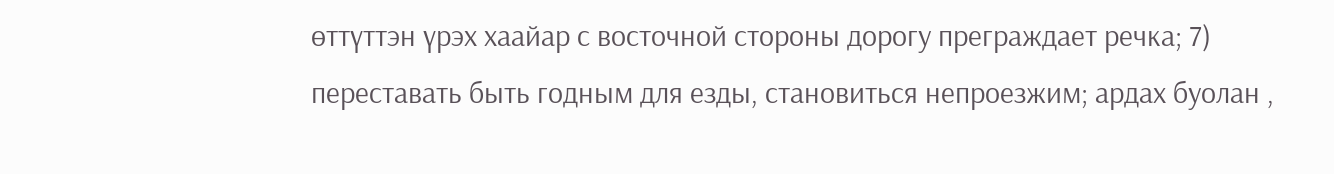өттүттэн үрэх хаайар с восточной стороны дорогу преграждает речка; 7) переставать быть годным для езды, становиться непроезжим; ардах буолан ,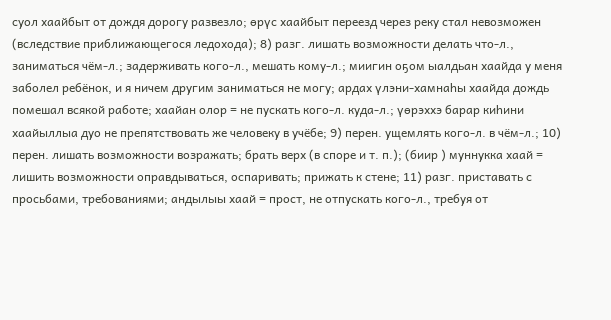суол хаайбыт от дождя дорогу развезло; өрүс хаайбыт переезд через реку стал невозможен (вследствие приближающегося ледохода); 8) разг. лишать возможности делать что-л., заниматься чём-л.; задерживать кого-л., мешать кому-л.; миигин оҕом ыалдьан хаайда у меня заболел ребёнок, и я ничем другим заниматься не могу; ардах үлэни-хамнаһы хаайда дождь помешал всякой работе; хаайан олор = не пускать кого-л. куда-л.; үөрэххэ барар киһини хаайыллыа дуо не препятствовать же человеку в учёбе; 9) перен. ущемлять кого-л. в чём-л.; 10) перен. лишать возможности возражать; брать верх (в споре и т. п.); (биир ) муннукка хаай = лишить возможности оправдываться, оспаривать; прижать к стене; 11) разг. приставать с просьбами, требованиями; андылыы хаай = прост, не отпускать кого-л., требуя от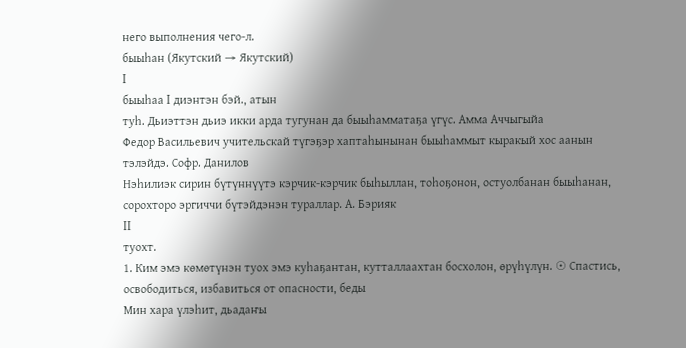него выполнения чего-л.
быыһан (Якутский → Якутский)
I
быыһаа I диэнтэн бэй., атын
туһ. Дьиэттэн дьиэ икки арда тугунан да быыһамматаҕа үгүс. Амма Аччыгыйа
Федор Васильевич учительскай түгэҕэр хаптаһынынан быыһаммыт кыракый хос аанын тэлэйдэ. Софр. Данилов
Нэһилиэк сирин бүтүннүүтэ кэрчик-кэрчик быһыллан, тоһоҕонон, остуолбанан быыһанан, сорохторо эргиччи бүтэйдэнэн тураллар. А. Бэрияк
II
туохт.
1. Ким эмэ көмөтүнэн туох эмэ куһаҕантан, кутталлаахтан босхолон, өрүһүлүн. ☉ Спастись, освободиться, избавиться от опасности, беды
Мин хара үлэһит, дьадаҥы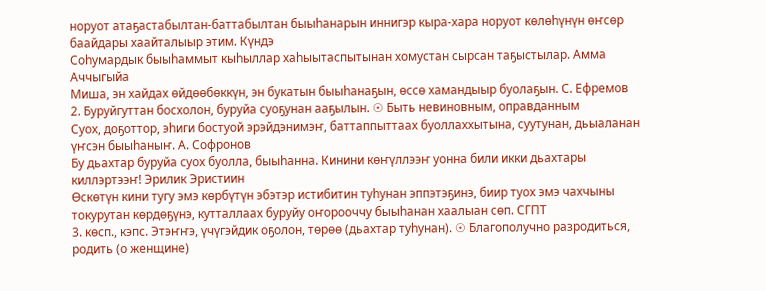норуот атаҕастабылтан-баттабылтан быыһанарын иннигэр кыра-хара норуот көлөһүнүн өҥсөр баайдары хаайталыыр этим. Күндэ
Соһумардык быыһаммыт кыһыллар хаһыытаспытынан хомустан сырсан таҕыстылар. Амма Аччыгыйа
Миша, эн хайдах өйдөөбөккүн, эн букатын быыһанаҕын, өссө хамандыыр буолаҕын. С. Ефремов
2. Буруйгуттан босхолон, буруйа суоҕунан ааҕылын. ☉ Быть невиновным, оправданным
Суох, доҕоттор, эһиги бостуой эрэйдэнимэҥ, баттаппыттаах буоллаххытына, суутунан, дьыаланан үҥсэн быыһаныҥ. А. Софронов
Бу дьахтар буруйа суох буолла, быыһанна. Кинини көҥүллээҥ уонна били икки дьахтары киллэртээҥ! Эрилик Эристиин
Өскөтүн кини тугу эмэ көрбүтүн эбэтэр истибитин туһунан эппэтэҕинэ, биир туох эмэ чахчыны токурутан көрдөҕүнэ, кутталлаах буруйу оҥорооччу быыһанан хаалыан сөп. СГПТ
3. көсп., кэпс. Этэҥҥэ, үчүгэйдик оҕолон, төрөө (дьахтар туһунан). ☉ Благополучно разродиться, родить (о женщине)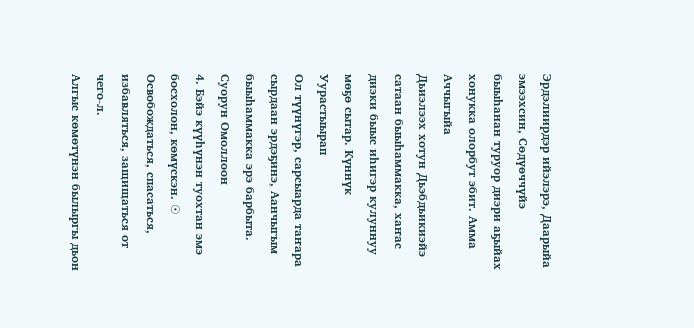Эрдэлиирдэр ийэлэрэ, Даарыйа эмээхсин, Сөдүөччүйэ быыһанан туруор диэри аҕыйах хонукка олорбут эбит. Амма Аччыгыйа
Дьиэлээх хотун Дьэбдьикиэйэ сатаан быыһаммакка, хаҥас диэки быыс иһигэр кулуннуу мөҕө сытар. Күннүк Уурастыырап
Ол түүнүгэр, сарсыарда таҥара сырдаан эрдэҕинэ, Аанчыгым быыһаммакка эрэ барбыта. Суорун Омоллоон
4. Бэйэ күүһүнэн туохтан эмэ босхолон, көмүскэн. ☉ Освобождаться, спасаться, избавляться, защищаться от чего-л.
Алгыс көмөтүнэн былыргы дьон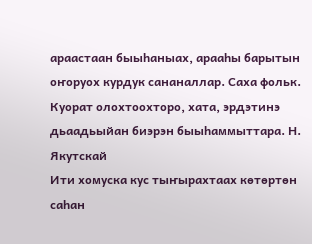араастаан быыһаныах, арааһы барытын оҥоруох курдук сананаллар. Саха фольк. Куорат олохтоохторо, хата, эрдэтинэ дьаадьыйан биэрэн быыһаммыттара. Н. Якутскай
Ити хомуска кус тыҥырахтаах көтөртөн саһан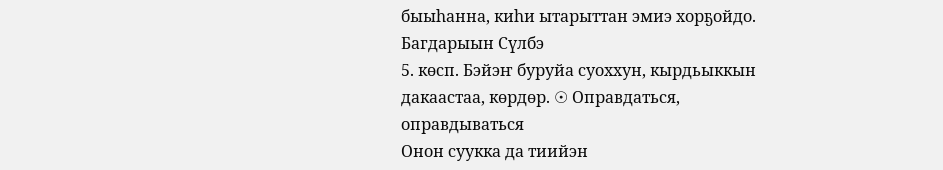быыһанна, киһи ытарыттан эмиэ хорҕойдо. Багдарыын Сүлбэ
5. көсп. Бэйэҥ буруйа суоххун, кырдьыккын дакаастаа, көрдөр. ☉ Оправдаться, оправдываться
Онон суукка да тиийэн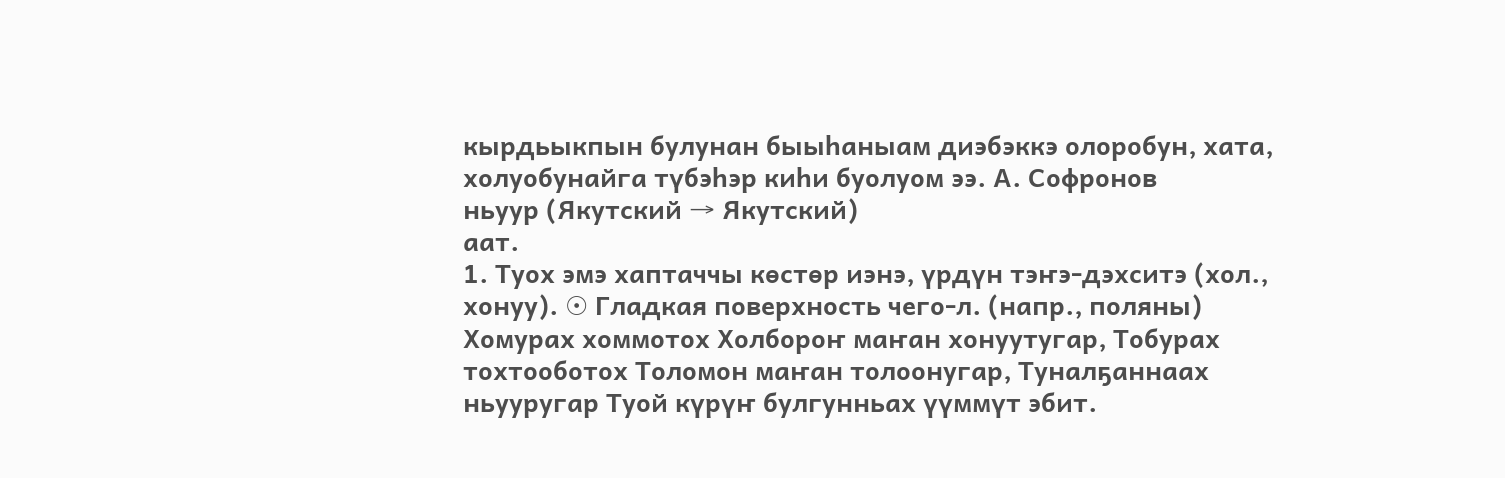кырдьыкпын булунан быыһаныам диэбэккэ олоробун, хата, холуобунайга түбэһэр киһи буолуом ээ. А. Софронов
ньуур (Якутский → Якутский)
аат.
1. Туох эмэ хаптаччы көстөр иэнэ, үрдүн тэҥэ-дэхситэ (хол., хонуу). ☉ Гладкая поверхность чего-л. (напр., поляны)
Хомурах хоммотох Холбороҥ маҥан хонуутугар, Тобурах тохтооботох Толомон маҥан толоонугар, Туналҕаннаах ньууругар Туой күрүҥ булгунньах үүммүт эбит.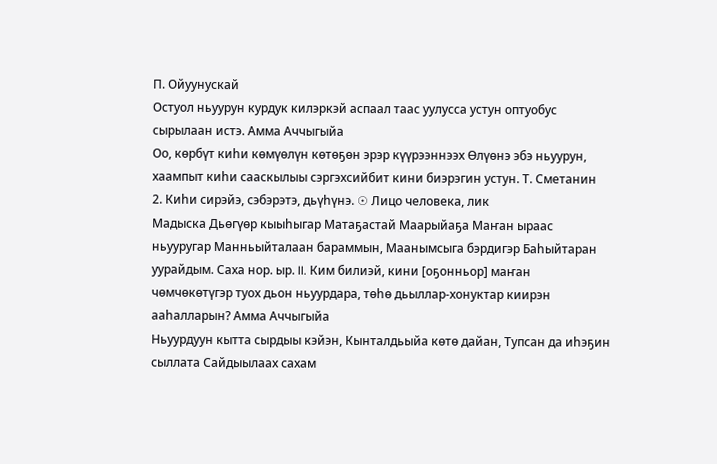П. Ойуунускай
Остуол ньуурун курдук килэркэй аспаал таас уулусса устун оптуобус сырылаан истэ. Амма Аччыгыйа
Оо, көрбүт киһи көмүөлүн көтөҕөн эрэр күүрээннээх Өлүөнэ эбэ ньуурун, хаампыт киһи сааскылыы сэргэхсийбит кини биэрэгин устун. Т. Сметанин
2. Киһи сирэйэ, сэбэрэтэ, дьүһүнэ. ☉ Лицо человека, лик
Мадыска Дьөгүөр кыыһыгар Матаҕастай Маарыйаҕа Маҥан ыраас ньууругар Манньыйталаан бараммын, Маанымсыга бэрдигэр Баһыйтаран уурайдым. Саха нор. ыр. II. Ким билиэй, кини [оҕонньор] маҥан чөмчөкөтүгэр туох дьон ньуурдара, төһө дьыллар-хонуктар киирэн ааһалларын? Амма Аччыгыйа
Ньуурдуун кытта сырдыы кэйэн, Кынталдьыйа көтө дайан, Тупсан да иһэҕин сыллата Сайдыылаах сахам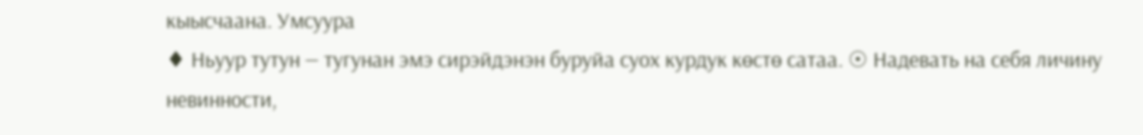кыысчаана. Умсуура
♦ Ньуур тутун — тугунан эмэ сирэйдэнэн буруйа суох курдук көстө сатаа. ☉ Надевать на себя личину невинности,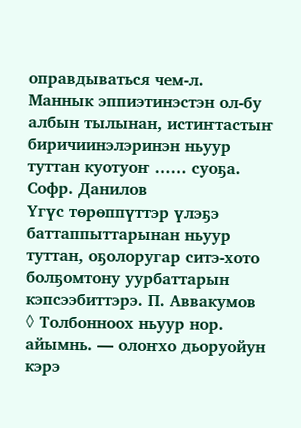оправдываться чем-л.
Маннык эппиэтинэстэн ол-бу албын тылынан, истиҥтастыҥ биричиинэлэринэн ньуур туттан куотуоҥ …… суоҕа. Софр. Данилов
Үгүс төрөппүттэр үлэҕэ баттаппыттарынан ньуур туттан, оҕолоругар ситэ-хото болҕомтону уурбаттарын кэпсээбиттэрэ. П. Аввакумов
◊ Толбонноох ньуур нор. айымнь. — олоҥхо дьоруойун кэрэ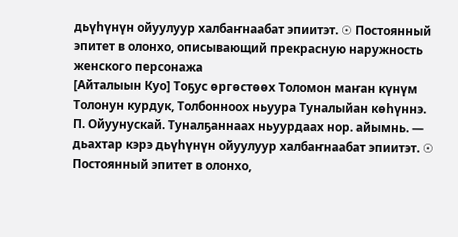дьүһүнүн ойуулуур халбаҥнаабат эпиитэт. ☉ Постоянный эпитет в олонхо, описывающий прекрасную наружность женского персонажа
[Айталыын Куо] Тоҕус өргөстөөх Толомон маҥан күнүм Толонун курдук, Толбонноох ньуура Туналыйан көһүннэ. П. Ойуунускай. Туналҕаннаах ньуурдаах нор. айымнь. — дьахтар кэрэ дьүһүнүн ойуулуур халбаҥнаабат эпиитэт. ☉ Постоянный эпитет в олонхо,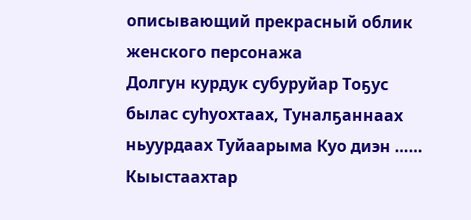описывающий прекрасный облик женского персонажа
Долгун курдук субуруйар Тоҕус былас суһуохтаах, Туналҕаннаах ньуурдаах Туйаарыма Куо диэн …… Кыыстаахтар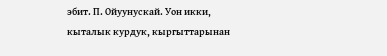эбит. П. Ойуунускай. Уон икки, кыталык курдук, кыргыттарынан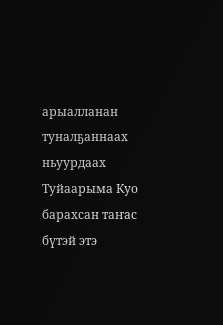арыалланан туналҕаннаах ньуурдаах Туйаарыма Куо барахсан таҥас бүтэй этэ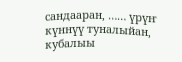сандааран, …… үрүҥ күннүү туналыйан, кубалыы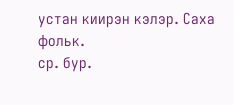устан киирэн кэлэр. Саха фольк.
ср. бур.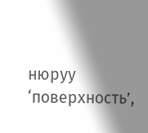нюруу ‘поверхность’,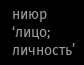ниюр ‘лицо; личность’